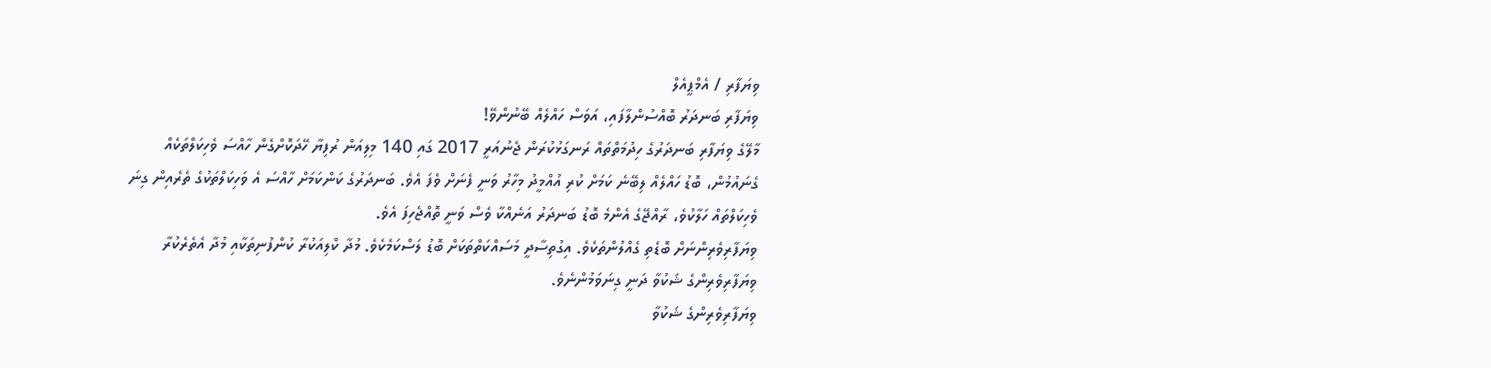ވިޔަފާރި / އެމްޕީއެލް
ވިޔަފާރި ބަނދަރު ބޮއްސުންލާފައި، އަވަސް ހައްލެއް ބޭނުންވޭ!
މާލޭގެ ވިޔަފާރި ބަނދަރުގެ ހިދުމަތްތައް ރަނގަޅުކުރަން ޖެނުއަރީ 2017 ގައި 140 މިލިއަން ރުފިޔާ ހޭދަކޮށްގެން ހާއްސަ ވެހިކަލްތަކެއް ގެނައުމުން، ބޮޑު ހައްލެއް ލިބޭނެ ކަމަށް ކުރި އުއްމީދު މިހާރު ވަނީ ފެނަށް ވެފަ އެވެ. ބަނދަރުގެ ކަންކަމަށް ހާއްސަ އެ ވަހިކަލްތަކުގެ ތެރެއިން ގިނަ ވެހިކަލްތައް ހަލާކުވެ، ރާއްޖޭގެ އެންމެ ބޮޑު ބަނދަރު އަނެއްކާ ވެސް ވަނީ ތޮއްޖެހިފަ އެވެ.
ވިޔަފާރިވެރިންނަށް ބޮޑެތި ގެއްލުންތަކެވެ. އިގުތިސާދީ މަސައްކަތްތަކަށް ބޮޑު ލަސްކަމެކެވެ. މުދާ ކްލިއަކުރާ ކުންފުނިތަކާއި މުދާ އެތެރެކުރާ ވިޔަފާރިވެރިންގެ ޝަކުވާ ދަނީ ގިނަވަމުންނެވެ.
ވިޔަފާރިވެރިންގެ ޝަކުވާ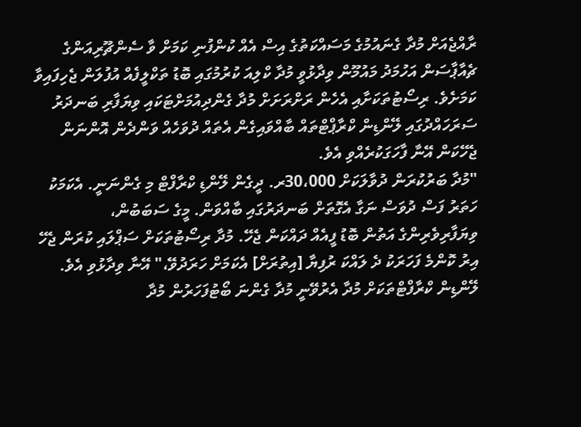ރާއްޖެއަށް މުދާ ގެނައުމުގެ މަސައްކަތުގެ އިސް އެއް ކުންފުނި ކަމަށް ވާ ސެންޗޫރިއަންގެ ޗެއާޕާސަން އަހުމަދު މައުމޫން ވިދާޅުވީ މުދާ ކްލިއަ ކުރުމުގައި ބޮޑު ތަކްލީފެއް އުފުލަން ޖެހިފައިވާ ކަމަށެވެ. ރިސޯޓުތަކަށާއި އެހެން ރަށްރަށަށް މުދާ ގެންދިއުމަށްޓަކައި ވިޔަފާރި ބަނދަރު ސަރަހައްދުގައި ލޭންޑިން ކްރާޕްޓްތައް ބާއްވައިގެން އެތައް ދުވަހެއް ވަންދެން އޮންނަން ޖެހޭކަން އޭނާ ފާހަގަކުރެއްވި އެވެ.
"މުދާ ބަރުކުރަން ދުވާލަކަށް 30،000ރ. ދީގެން ލޭންޑި ކްރާފްޓް މި ގެންނަނީ. އެކަމަކު ހަތަރު ފަސް ދުވަސް ނަގާ އެގޮތަށް ބަނދަރުގައި ބާއްވަން. މީގެ ސަބަބުން، ވިޔަފާރިވެރިންގެ އަތުން ބޮޑު ފީއެއް ދައްކަން ޖެހޭ. މުދާ ރިސޯޓުތަކަށް ސަޕްލައި ކުރަން ޖެހޭ އިރު ކޮންމެ ފަހަރަކު ދެ ލައްކަ ރުފިޔާ [އިތުރަށް] އެކަމަށް ހަރަދުވޭ،" އޭނާ ވިދާޅުވި އެވެ.
ލޭންޑިން ކްރާފްޓްތަކަށް މުދާ އެރުވޭނީ މުދާ ގެންނަ ބޯޓުފަހަރުން މުދާ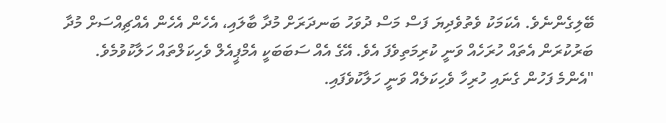ބޭލިގެންނެވެ. އެކަމަކު ވެތުވެދިޔަ ފަސް މަސް ދުވަހު ބަނދަރަށް މުދާ ބާލައި، އެހެން އެހެން އެއްޗިއްސަށް މުދާ ބަރުކުރަން އެތައް ހުރަހެއް ވަނީ ކުރިމަތިވެފަ އެވެ. އޭގެ އެއް ސަބަބަކީ އެމްޕީއެލް ވެހިކަލްތައް ހަލާކުވުމެވެ.
"އެންމެ ފަހުން ގެނައި ހުރިހާ ވެހިކަލެއް ވަނީ ހަލާކުވެފައި.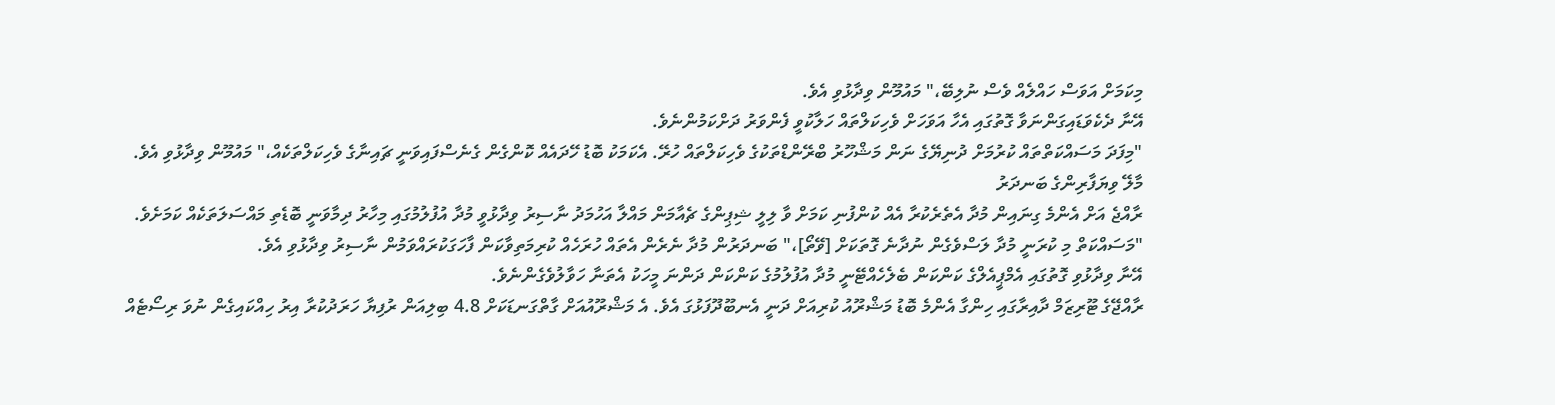މިކަމަށް އަވަސް ހައްލެއް ވެސް ނުލިބޭ،" މައުމޫން ވިދާޅުވި އެވެ.
އޭނާ ދެކެވަޑައިގަންނަވާ ގޮތުގައި އެހާ އަވަހަށް ވެހިކަލްތައް ހަލާކުވީ ފެންވަރު ދަށްކަމުންނެވެ.
"މިފަދަ މަސައްކަތްތައް ކުރުމަށް ދުނިޔޭގެ ނަން މަޝްހޫރު ބްރޭންޑްތަކުގެ ވެހިކަލްތައް ހުރޭ. އެކަމަކު ބޮޑު ހޭދައެއް ކޮންގެން ގެނެސްފައިވަނީ ޗައިނާގެ ވެހިކަލްތަކެއް،" މައުމޫން ވިދާޅުވި އެވެ.
މާލޭ ވިޔަފާރިންގެ ބަނދަރު
ރާއްޖެ އަށް އެންމެ ގިނައިން މުދާ އެތެރެކުރާ އެއް ކުންފުނި ކަމަށް ވާ ލިލީ ޝިޕިންގެ ޗެއާމަން މައްލާ އަހުމަދު ނާސިރު ވިދާޅުވީ މުދާ އުފުލުމުގައި މިހާރު ދިމާވަނީ ބޮޑެތި މައްސަލަތަކެއް ކަމަށެވެ.
"މަސައްކަތް މި ކުރަނީ މުދާ ލަސްވެގެން ނުދާނެ ގޮތަކަށް [ވޭތޯ]،" ބަނދަރުން މުދާ ނެރެން އެތައް ހުރަހެއް ކުރިމަތިވާކަން ފާހަގަކުރައްވަމުން ނާސިރު ވިދާޅުވި އެވެ.
އޭނާ ވިދާޅުވި ގޮތުގައި އެމްޕީއެލްގެ ކަންކަން ބެލެހެއްޓޭނީ މުދާ އުފުލުމުގެ ކަންކަން ދަންނަ މީހަކު އެތަނާ ހަވާލުވެގެންނެވެ.
ރާއްޖޭގެ ޓޫރިޒަމް ދާއިރާގައި ހިންގާ އެންމެ ބޮޑު މަޝްރޫއު ކުރިއަށް ދަނީ އެނބޫދޫފަޅުގަ އެވެ. އެ މަޝްރޫއުއަށް ގާތްގަނޑަކަށް 4.8 ބިލިއަން ރުފިޔާ ހަރަދުކުރާ އިރު ހިއްކައިގެން ނުވަ ރިސޯޓެއް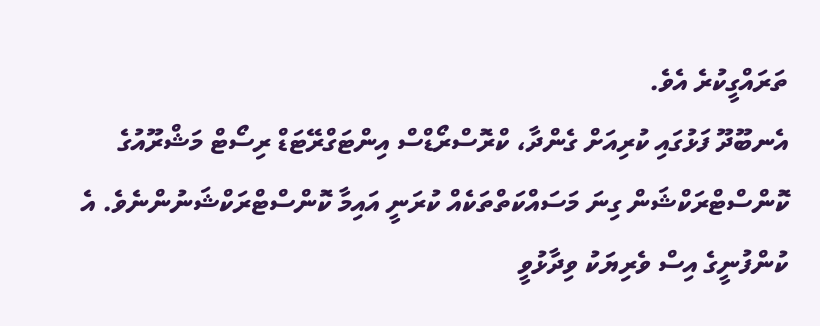ތަރައްގީކުރެ އެވެ.
އެނބޫދޫ ފަޅުގައި ކުރިއަށް ގެންދާ، ކްރޮސްރޯޑްސް އިންޓަގްރޭޓަޑް ރިސޯޓް މަޝްރޫއުގެ ކޮންސްޓްރަކްޝަން ގިނަ މަސައްކަތްތަކެއް ކުރަނީ އައިމާ ކޮންސްޓްރަކްޝަނުންނެވެ. އެ ކުންފުނީގެ އިސް ވެރިޔަކު ވިދާޅުވީ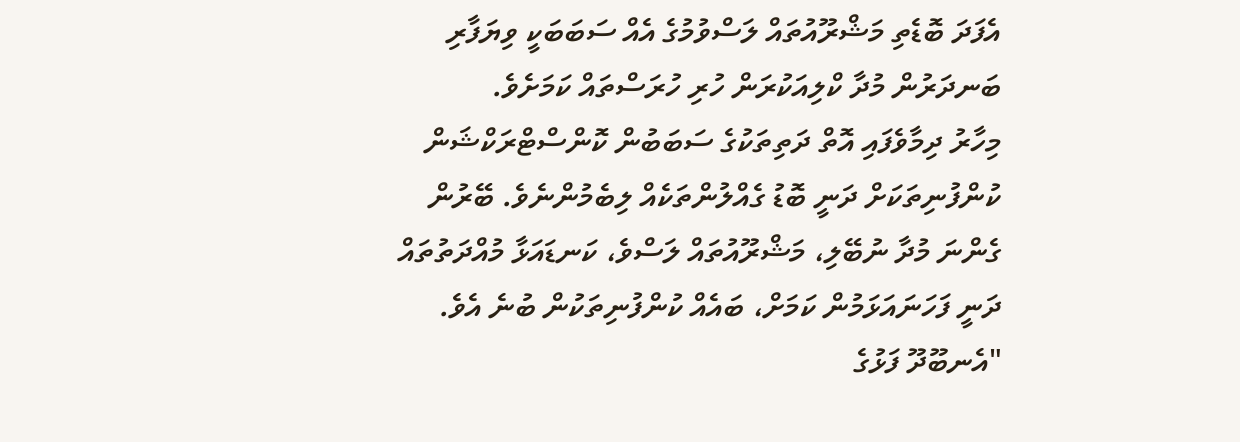އެފަދަ ބޮޑެތި މަޝްރޫއުތައް ލަސްވުމުގެ އެއް ސަބަބަކީ ވިޔަފާރި ބަނދަރުން މުދާ ކްލިއަކުރަން ހުރި ހުރަސްތައް ކަމަށެވެ.
މިހާރު ދިމާވެފައި އޮތް ދަތިތަކުގެ ސަބަބުން ކޮންސްޓްރަކްޝަން ކުންފުނިތަކަށް ދަނީ ބޮޑު ގެއްލުންތަކެއް ލިބެމުންނެވެ. ބޭރުން ގެންނަ މުދާ ނުބޭލި، މަޝްރޫއުތައް ލަސްވެ، ކަނޑައަޅާ މުއްދަތުތައް ދަނީ ފަހަނައަޅަމުން ކަމަށް، ބައެއް ކުންފުނިތަކުން ބުނެ އެވެ.
"އެނބޫދޫ ފަޅުގެ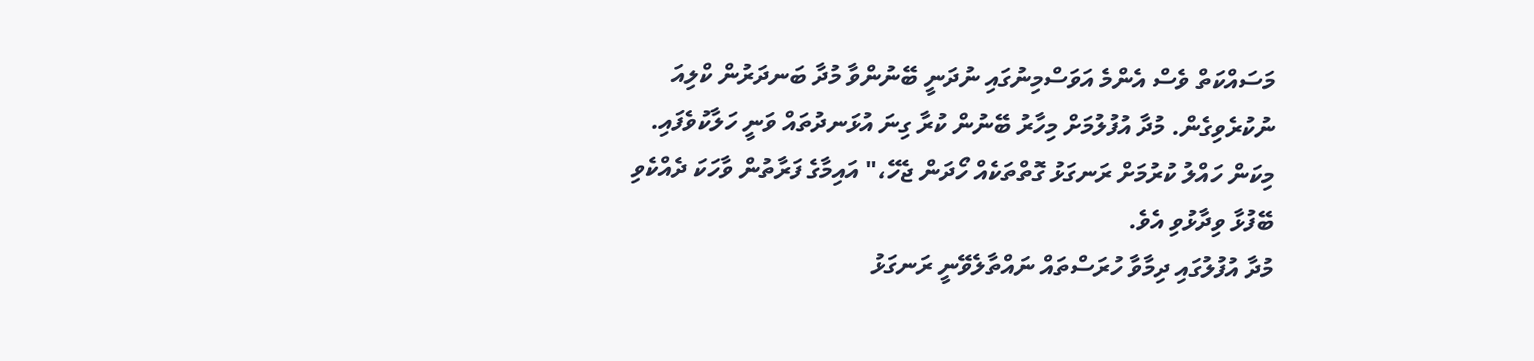މަސައްކަތް ވެސް އެންމެ އަވަސްމިނުގައި ނުދަނީ ބޭނުންވާ މުދާ ބަނދަރުން ކްލިއަ ނުކުރެވިގެން. މުދާ އުފުލުމަށް މިހާރު ބޭނުން ކުރާ ގިނަ އުޅަނދުތައް ވަނީ ހަލާކުވެފައި. މިކަން ހައްލު ކުރުމަށް ރަނގަޅު ގޮތްތަކެއް ހޯދަން ޖެހޭ،" އައިމާގެ ފަރާތުން ވާހަކަ ދެއްކެވި ބޭފުޅާ ވިދާޅުވި އެވެ.
މުދާ އުފުލުގައި ދިމާވާ ހުރަސްތައް ނައްތާލެވޭނީ ރަނގަޅު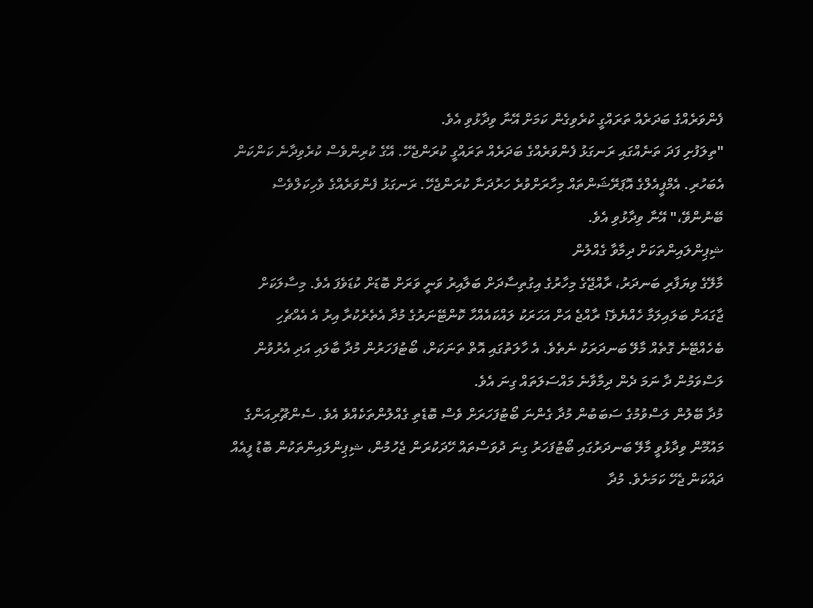ފެންވަރެއްގެ ބަދަރެއް ތަރައްގީ ކުރެވިގެން ކަމަށް އޭނާ ވިދާޅުވި އެވެ.
"ތިލަފުށި ފަދަ ތަނެއްގައި ރަނގަޅު ފެންވަރެއްގެ ބަދަރެއް ތަރައްގީ ކުރަންޖެހޭ. އޭގެ ކުރިންވެސް ކުރެވިދާނެ ކަންކަން އެބަހުރި. އެމްޕީއެލްގެ އޮޕަރޭޝަންތައް މިހާރަށްވުރެ ހަރުދަނާ ކުރަންޖެހޭ. ރަނގަޅު ފެންވަރެއްގެ ވެހިކަލްވެސް ބޭނުންވޭ،" އޭނާ ވިދާޅުވި އެވެ.
ޝިޕިންލައިންތަކަށް ދިމާވާ ގެއްލުން
މާލޭގެ ވިޔަފާރި ބަނދަރު، ރާއްޖޭގެ މިހާރުގެ އިގުތިސާދަށް ބަލާއިރު ވަނީ ވަރަށް ބޮޑަށް ކުޑަވެފަ އެވެ. މިސާލަކަށް ޖާގައަށް ބަލައިލަމާ ހެއްޔެވެ؟ ރާއްޖެ އަށް އަހަރަކު ލައްކައެއްހާ ކޮންޓޭނަރުގެ މުދާ އެތެރެކުރާ އިރު އެ އެއްޗެހި ބެހެއްޓޭނެ ގޮތެއް މާލޭ ބަނދަރަކު ނެތެވެ. އެ ހާލަތުގައި އޮތް ތަނަކަށް، ބޯޓުފަހަރުން މުދާ ބާލައި އަދި އެރުވުން ލަސްވަމުން ދާ ނަމަ ދެން ދިމާވާނެ މައްސަލަތައް ގިނަ އެވެ.
މުދާ ބޭލުން ލަސްވުމުގެ ސަބަބުން މުދާ ގެންނަ ބޯޓުފަހަރަށް ވެސް ބޮޑެތި ގެއްލުންތަކެއްވެ އެވެ. ސެންޗޫރިއަންގެ މައުމޫން ވިދާޅުވީ މާލޭ ބަނދަރުގައި ބޯޓުފަހަރު ގިނަ ދުވަސްތައް ހޭދަކުރަން ޖެހުމުން، ޝިޕިންލައިންތަކުން ބޮޑު ފީއެއް ދައްކަން ޖެހޭ ކަމަށެވެ. މުދާ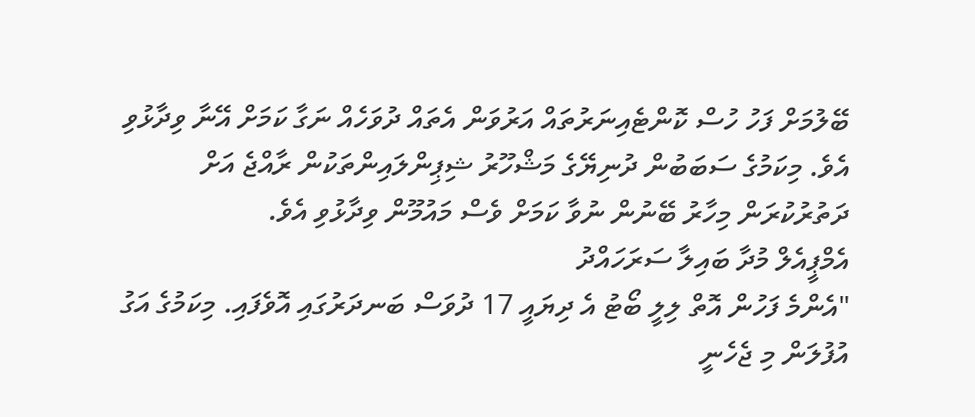ބޭލުމަށް ފަހު ހުސް ކޮންޓެއިނަރުތައް އަރުވަން އެތައް ދުވަހެއް ނަގާ ކަމަށް އޭނާ ވިދާޅުވި އެވެ. މިކަމުގެ ސަބަބުން ދުނިޔޭގެ މަޝްހޫރު ޝިޕިންލައިންތަކުން ރާއްޖެ އަށް ދަތުރުކުރަން މިހާރު ބޭނުން ނުވާ ކަމަށް ވެސް މައުމޫން ވިދާޅުވި އެވެ.
އެމްޕީއެލް މުދާ ބައިލާ ސަރަހައްދު
"އެންމެ ފަހުން އޮތް ލިލީ ބޯޓު އެ ދިޔައީ 17 ދުވަސް ބަނދަރުގައި އޮވެފައި. މިކަމުގެ އަގު އުފުލަން މި ޖެހެނީ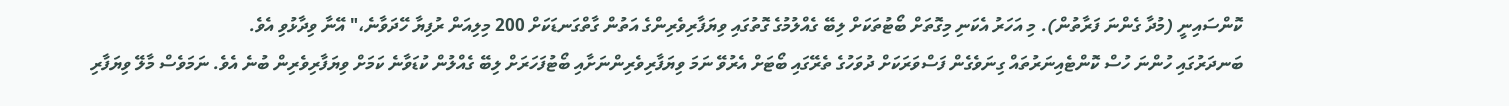ކޮންސައިނީ (މުދާ ގެންނަ ފަރާތުން). މި އަހަރު އެކަނި މިގޮތަށް ބޯޓުތަކަށް ލިބޭ ގެއްލުމުގެ ގޮތުގައި ވިޔަފާރިވެރިންގެ އަތުން ގާތްގަނޑަކަށް 200 މިލިއަން ރުފިޔާ ހޭދަވާނެ،" އޭނާ ވިދާޅުވި އެވެ.
ބަނދަރުގައި ހުންނަ ހުސް ކޮންޓެއިނަރުތައް ގިނަވެގެން ފަސްވަރަކަށް ދުވަހުގެ ތެރޭގައި ބޯޓަށް އެރުވޭ ނަމަ ވިޔަފާރިވެރިންނަށާއި ބޯޓުފަހަރަށް ލިބޭ ގެއްލުން ކުޑަވާނެ ކަމަށް ވިޔަފާރިވެރިން ބުނެ އެވެ. ނަމަވެސް މާލޭ ވިޔަފާރި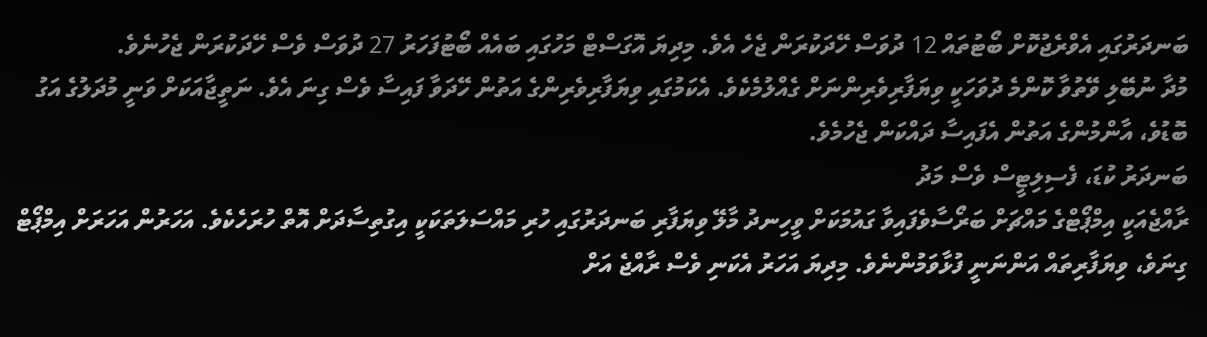ބަނދަރުގައި އެވްރެޖުކޮށް ބޯޓުތައް 12 ދުވަސް ހޭދަކުރަން ޖެހެ އެވެ. މިދިޔަ އޮގަސްޓް މަހުގައި ބައެއް ބޯޓުފަހަރު 27 ދުވަސް ވެސް ހޭދަކުރަން ޖެހުނެވެ.
މުދާ ނުބޭލި ވޭތުވާ ކޮންމެ ދުވަހަކީ ވިޔަފާރިވެރިންނަށް ގެއްލުމެކެވެ. އެކަމުގައި ވިޔަފާރިވެރިންގެ އަތުން ހޭދަވާ ފައިސާ ވެސް ގިނަ އެވެ. ނަތީޖާއަކަށް ވަނީ މުދަލުގެ އަގު ބޮޑުވެ، އާންމުންގެ އަތުން އެފައިސާ ދައްކަން ޖެހުމެވެ.
ބަނދަރު ކުޑަ، ފެސިލިޓީސް ވެސް މަދު
ރާއްޖެއަކީ އިމްޕޯޓްގެ މައްޗަށް ބަރޯސާވެފައިވާ ގައުމަކަށް ވީހިނދު މާލޭ ވިޔަފާރި ބަނދަރުގައި ހުރި މައްސަލަތަކަކީ އިގުތިސާދަށް އޮތް ހުރަހެކެވެ. އަހަރުން އަހަރަށް އިމްޕޯޓް ގިނަވެ، ވިޔަފާރިތައް އަންނަނީ ފުޅާވަމުންނެވެ. މިދިޔަ އަހަރު އެކަނި ވެސް ރާއްޖެ އަށް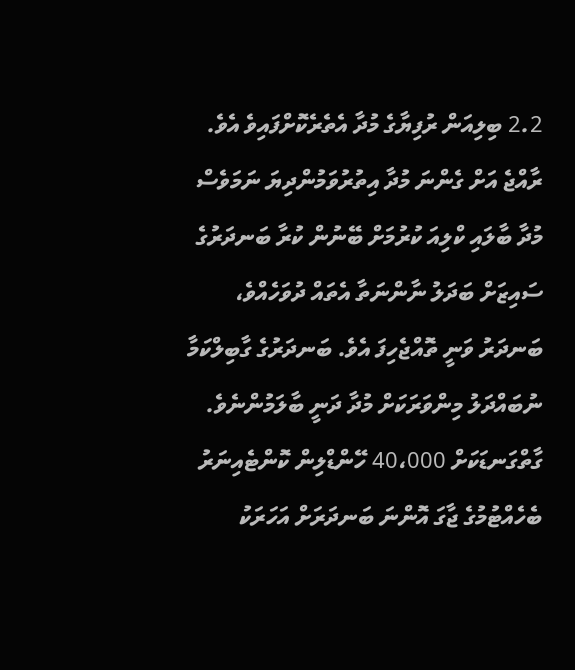2.2 ބިލިއަން ރުފިޔާގެ މުދާ އެތެރެކޮށްފައިވެ އެވެ.
ރާއްޖެ އަށް ގެންނަ މުދާ އިތުރުވަމުންދިޔަ ނަމަވެސް މުދާ ބާލައި ކްލިއަ ކުރުމަށް ބޭނުން ކުރާ ބަނދަރުގެ ސައިޒަށް ބަދަލު ނާންނަތާ އެތައް ދުވަހެއްވެ، ބަނދަރު ވަނީ ތޮއްޖެހިފަ އެވެ. ބަނދަރުގެ ގާބިލްކަމާ ނުބައްދަލު މިންވަރަކަށް މުދާ ދަނީ ބާލަމުންނެވެ. ގާތްގަނޑަކަށް 40،000 ހޭންޑްލިން ކޮންޓެއިނަރު ބެހެއްޓުމުގެ ޖާގަ އޮންނަ ބަނދަރަށް އަހަރަކު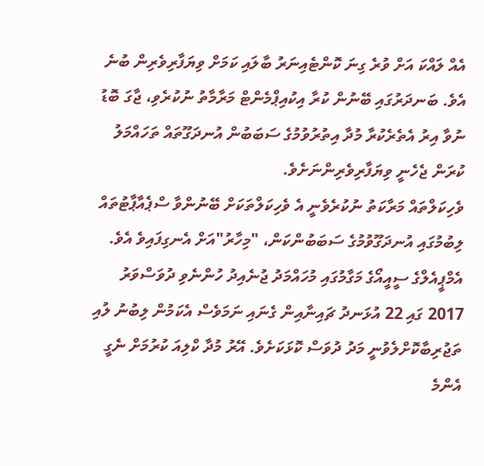އެއް ލައްކަ އަށް ވުރެ ގިނަ ކޮންޓެއިނަރު ބާލައި ކަމަށް ވިޔަފާރިވެރިން ބުނެ އެވެ. ބަނދަރުގައި ބޭނުން ކުރާ އިކުއިޕްމެންޓް މަރާމާތު ނުކުރެވި، ޖާގަ ބޮޑު ނުވާ އިރު އެތެރެކުރާ މުދާ އިތުރުވުމުގެ ސަބަބުން އުނދަގޫތައް ތަހައްމަލު ކުރަން ޖެހެނީ ވިޔަފާރިވެރިންނަށެވެ.
ވެހިކަލްތައް މަރާކަތު ނުކުރެވެނީ އެ ވެހިކަލްތަކަށް ބޭނުންވާ ސްޕެއާޕާޓުތައް ލިބުމުގައި އުނދަގޫވުމުގެ ސަބަބުންކަން، "މިހާރު"އަށް އެނގިފައިވެ އެވެ. އެމްޕީއެލްގެ ސީއީއޯގެ މަގާމުގައި މުހައްމަދު ޖުނެއިދު ހުންނެވި ދުވަސްވަރު 2017 ގައި 22 އުޅަނދު ޗައިނާއިން ގެނައި ނަމަވެސް އެކަމުން ލިބުނު ލުއި ތަޖުރިބާކޮށްލެވުނީ މަދު ދުވަސް ކޮޅަކަށެވެ. އޭރު މުދާ ކްލިއަ ކުރުމަށް ނެގީ އެންމެ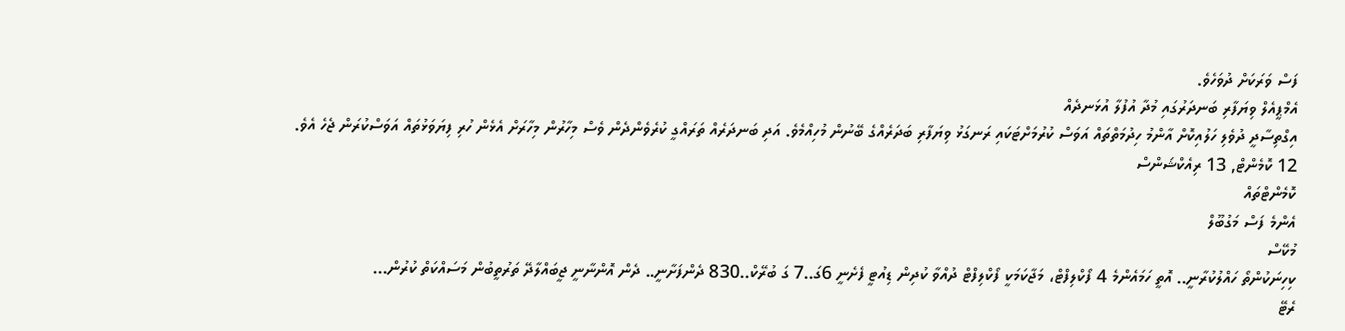ފަސް ވަރަކަށް ދުވަހެވެ.
އެމްޕީއެލް ވިޔަފާރި ބަނދަރުގައި މުދާ އުފުލާ އުޅަނދެއް
އިގްތިސާދީ ދުވެލި ހަލުއިކޮށް އާންމު ހިދުމަތްތައް އަވަސް ކުރުމަށްޓަކައި ރަނގަޅު ވިޔަފާރި ބަދަރެއްގެ ބޭނުން މުހިއްމެވެ. އަދި ބަނދަރެއް ތަރައްގީ ކުރެވެންދެން ވެސް މިހާރުން މިހާރަށް އެޅެން ހުރި ފިޔަވަޅުތައް އަވަސްކުރަން ޖެހެ އެވެ.
12 ކޮމެންޓް, 13 ރިއެކްޝަންސް
ކޮމެންޓްތައް
އެންމެ ފަސް މަގުބޫލް
މުކޭސް
ކިހިނަކުންތޯ ހައްލުކުރާނީ.. އޮތީ ހަމައެންމެ 4 ފޯކްލިފްޓް، މަޖާކަމަކީ ފޯކްލިފްޓް ދުއްވާ ކުދިން ޑިއުޓީ ފެށެނީ 6ގަ..7 ގަ ބުރޭކް..830 ދެންފަށާނީ.. ދެން އޮންނާނީ ޖީބައްލާދޭ ތަރުތީބުން މަސައްކަތް ކުރުން...
ރެޓޭ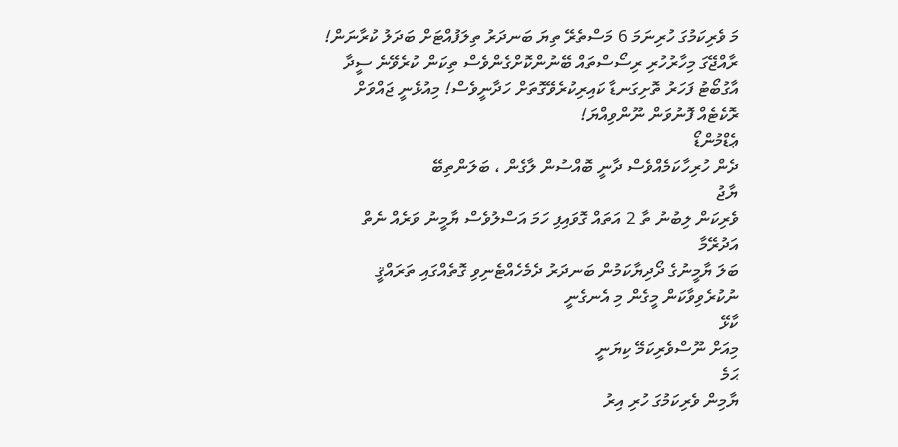މަ ވެރިކަމުގަ ހުރިނަމަ 6 މަސްތެރޭ ތިޔަ ބަނދަރު ތިލަފުއްޓަށް ބަދަލު ކުރާނަން! ރާއްޖޭގަ މިހާރުހުރި ރިސޯސްތައް ބޭނުންކޮށްގެންވެސް ތިކަން ކުރެވޭނެ ސީދާ އާގުބޯޓު ފަހަރު ތޮށިގަނޑާ ކައިރިކުރެވޭގޮތަށް ހަދާނީވެސް! މިއުޅެނީ ޖައްވަށް ރޮކެޓެއް ފޮނުވަން ނޫންވިއްޔަ!
ޢެޑްމުންޑޯ
ދެން ހުރިހާކަމެއްވެސް ދާނީ ބޮއްސުން ލާގެން ، ބަލަންތިބޭ
ޔާޖު
ވެރިކަން ލިބުނު ތާ 2 އަތައް ގޮވައިފި ހަމަ އަސްލުވެސް ޔާމީނު ވަރެއް ނެތް
އަދުރޭމާ
ބަލަ ޔާމީނުގެ ދޯދިޔާކަމުން ބަނދަރު ދެމެހެއްޓެނިވި ގޮތެއްގައި ތަރައްޤީ ނުކުރެވިވާކަން މީގެން މި އެނގެނީ
ކާޅޭ
މިއަށް ނޫސްވެރިކަމޭ ކިޔަނީ
ޙަމެ
ޔާމިން ވެރިކަމުގަ ހުރި އިރު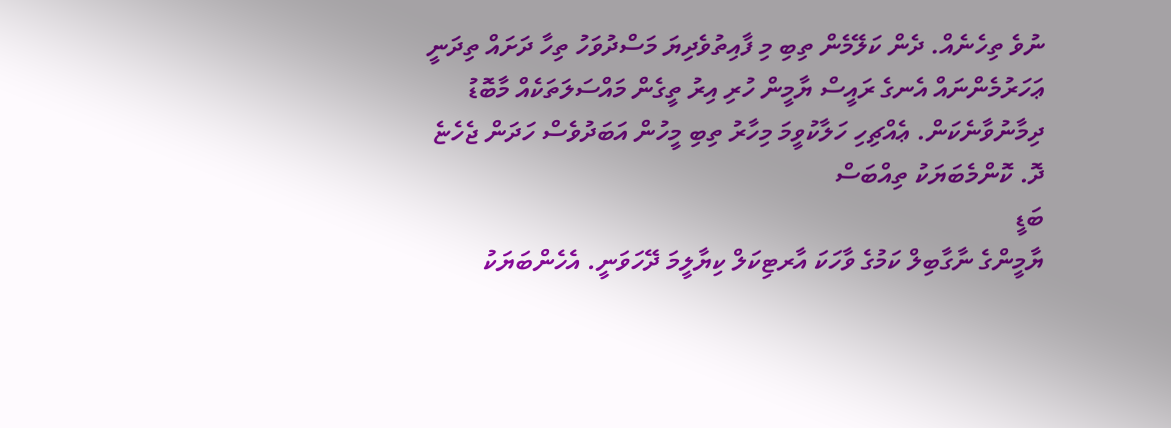ނުވެ ތިހެނެއް. ދެން ކަލޭމެން ތިބި މި ފާއިތުވެދިޔަ މަސްދުވަހު ތިހާ ދަށައް ތިދަނީ ޢަހަރުމެންނައް އެނގެ ރައީސް ޔާމީން ހުރި އިރު ތީގެން މައްސަލަތަކެއް މާބޮޑު ދިމާނުވާނެކަން. ޢެއްޗިހި ހަލާކުވީމަ މިހާރު ތިބި މީހުން އަބަދުވެސް ހަދަން ޖެހެޏެ ދޮ. ކޮންމެބަޔަކު ތިއްބަސް
ބަޑީ
ޔާމީންގެ ނާގާބިލް ކަމުގެ ވާހަކަ އާރޓިކަލް ކިޔާލީމަ ދޭހަވަނީ. އެހެންބަޔަކު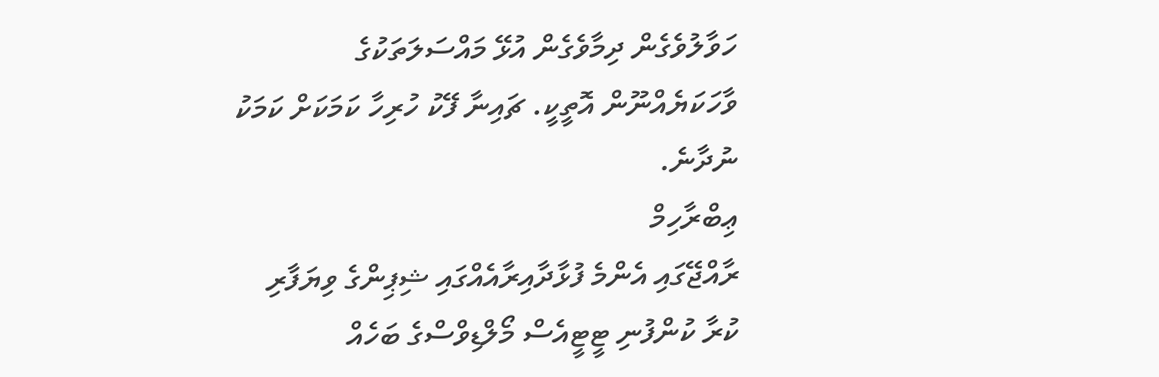ހަވާލުވެގެން ދިމާވެގެން އުޅޭ މައްސަލަތަކުގެ ވާހަކަޔެއްނޫން އޮތީކީ. ޗައިނާ ފޭކު ހުރިހާ ކަމަކަށް ކަމަކު ނުދާނެ.
ޢިބްރާހިމް
ރާއްޖޭގައި އެންމެ ފުޅާދާއިރާއެއްގައި ޝިޕިންގެ ވިޔަފާރި ކުރާ ކުންފުނި ޓީޓީއެސް މޯލްޑިވްސްގެ ބަހެއް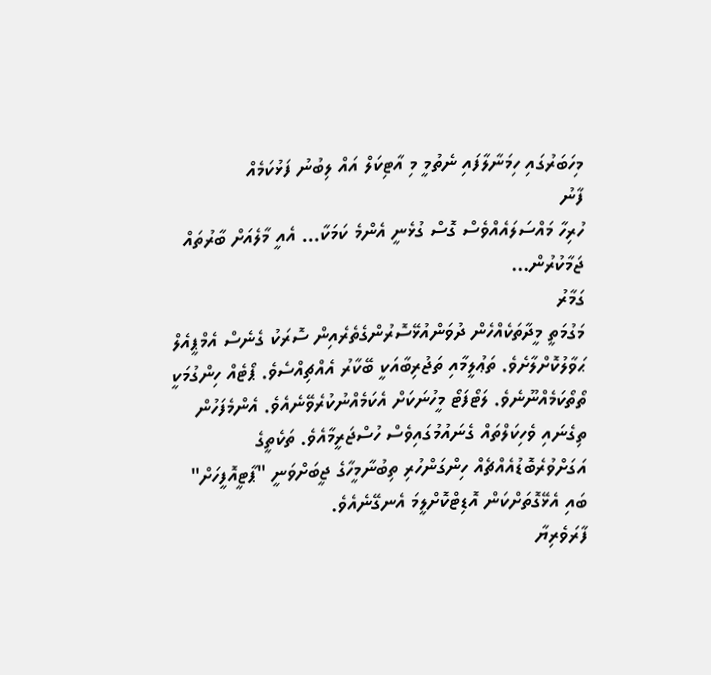މިހަބަރުގައި ހިމަނާލާފައި ނެތުމީ މި އާޓިކަލް އައް ލިބުނު ފަޅުކަމެއް
ފާނު
ހުރިހާ މައްސަލައެއްވެސް ގޮސް ގުޅެނީ އެންމެ ކަމަކާ... އެއީ މާލެއަށް ބާރުތައް ޖަމާކުރުން...
ގަމާރު
މަގުމަތީ މީދާތަކެއްހެން ދުވަންއުޅޭސޮރުންގެތެރެއިން ސޮރަކު ގެނެސް އެމްޕީއެލް ޙަވާލުކޮށްލާށެވެ. ތަޢުލީމާއި ތަޖުރިބާއަކީ ބޭކާރު އެއްޗިއްސެވެ. ޕޯޓެއް ހިންގުމަކީ ތޯތޯކަމެއްނޫނެވެ. ލަޓޯފަޓޯ މީހުނަކަށް އެކަމެއްނުކުރެވޭނެއެވެ. އެންމެފަހުން ތިގެނައި ވެހިކަލްތައް ގެނައުމުގައިވެސް ހުސްޖަރީމާއެވެ. ތަކެތީގެ އަގަށްވުރެބޮޑުއެއްޗެއް ހިންގަންހުރި ތިބުނާމީހާގެ ޖީބަށްވަނީ "ޕާޓީއޮފީހަށް" ބައި އެޅޭގޮތަށްކަން އޮޑިޓްކޮށްލީމަ އެނގޭނެއެވެ.
ފާރަވެރިޔާ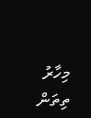މިހާރު ތިތަން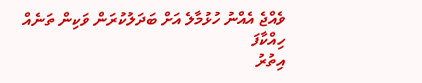ވެއްޖެ އެއްނު ހުޅުމާލެ އަށް ބަދަލުކުރަން ވަކިން ތަނެއް ހިއްކާފަ
އިތުރު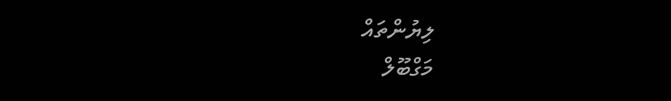ލިޔުންތައް
މަގްބޫލް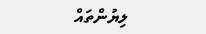ލިޔުންތައް